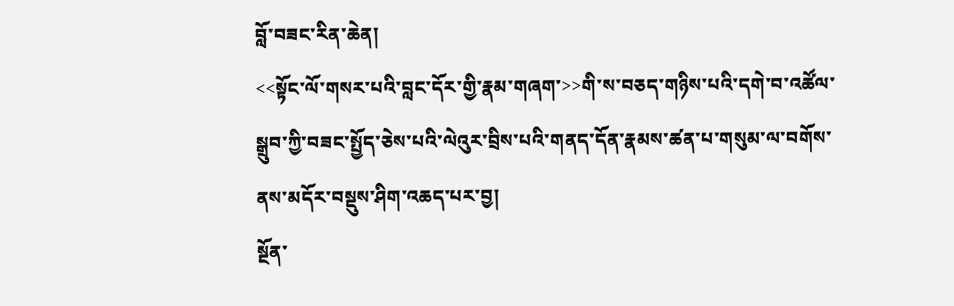བློ་བཟང་རིན་ཆེན།
<<སྟོང་ལོ་གསར་པའི་བླང་དོར་གྱི་རྣམ་གཞག་>>གི་ས་བཅད་གཉིས་པའི་དགེ་བ་འཚོལ་སྒྲུབ་ཀྱི་བཟང་སྤྱོད་ཅེས་པའི་ལེའུར་བྲིས་པའི་གནད་དོན་རྣམས་ཚན་པ་གསུམ་ལ་བགོས་ནས་མདོར་བསྡུས་ཤིག་འཆད་པར་བྱ།
སྔོན་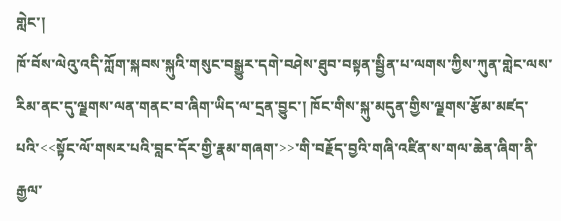གླེང་།
ཁོ་བོས་ལེའུ་འདི་ཀློག་སྐབས་སྐུའི་གསུང་བསྒྱུར་དགེ་བཤེས་ཐུབ་བསྟན་སྦྱིན་པ་ལགས་ཀྱིས་ཀུན་གླེང་ལས་རིམ་ནང་དུ་ལྗགས་ལན་གནང་བ་ཞིག་ཡིད་ལ་དྲན་བྱུང་། ཁོང་གིས་སྐུ་མདུན་གྱིས་ལྗགས་རྩོམ་མཛད་པའི་<<སྟོང་ལོ་གསར་པའི་བླང་དོར་གྱི་རྣམ་གཞག་>>་གི་བརྗོད་བྱའི་གཞི་འཛིན་ས་གལ་ཆེན་ཞིག་ནི་རྒྱལ་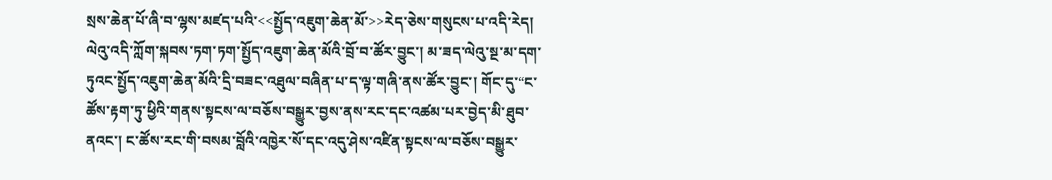སྲས་ཆེན་པོ་ཞི་བ་ལྷས་མཛད་པའི་<<སྤྱོད་འཇུག་ཆེན་མོ་>>རེད་ཅེས་གསུངས་པ་འདི་རེད། ལེའུ་འདི་ཀློག་སྐབས་ཏག་ཏག་སྤྱོད་འཇུག་ཆེན་མོའི་བྲོ་བ་ཚོར་བྱུང་། མ་ཟད་ལེའུ་སྔ་མ་དག་ཏུའང་སྤྱོད་འཇུག་ཆེན་མོའི་དྲི་བཟང་འཐུལ་བཞིན་པ་ད་ལྟ་གཞི་ནས་ཚོར་བྱུང་། གོང་དུ་“ང་ཚོས་རྟག་ཏུ་ཕྱིའི་གནས་སྟངས་ལ་བཅོས་བསྒྱུར་བྱས་ནས་རང་དང་འཚམ་པར་བྱེད་མི་ཐུབ་ནའང་། ང་ཚོས་རང་གི་བསམ་བློའི་འཁྱེར་སོ་དང་འདུ་ཤེས་འཛིན་སྟངས་ལ་བཅོས་བསྒྱུར་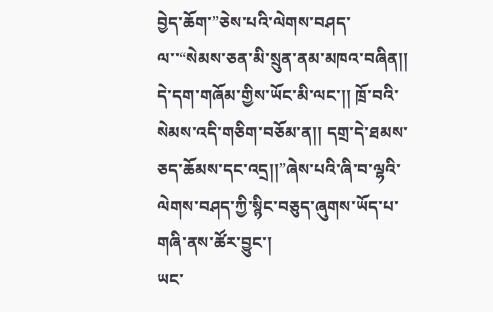བྱེད་ཆོག་”ཅེས་པའི་ལེགས་བཤད་ལ་་“སེམས་ཅན་མི་སྲུན་ནམ་མཁའ་བཞིན།། དེ་དག་གཞོམ་གྱིས་ཡོང་མི་ལང་།། ཁྲོ་བའི་སེམས་འདི་གཅིག་བཅོམ་ན།། དགྲ་དེ་ཐམས་ཅད་ཆོམས་དང་འདྲ།།”ཞེས་པའི་ཞི་བ་ལྷའི་ལེགས་བཤད་ཀྱི་སྙིང་བཅུད་ཞུགས་ཡོད་པ་གཞི་ནས་ཚོར་བྱུང་།
ཡང་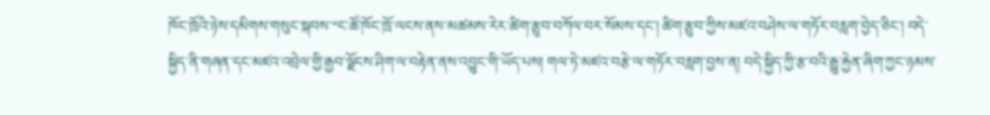ཁོང་ཁྲོའི་ཉེས་དམིགས་གསུང་སྐབས་“ང་ཚོ་ཁོང་ཁྲོ་ལངས་ནས་མཚམས་རེར་ཚིག་རྩུབ་བཀོལ་བར་སོམས་དང་། ཚིག་རྩུབ་ཀྱིས་མཛའ་བཤེས་ལ་གཏོར་བརླག་བྱེད་ཅིང་། བདེ་སྐྱིད་ནི་གཞན་དང་མཛའ་འབྲེལ་གྱི་རྒྱབ་ལྗོངས་ཤིག་ལ་བརྟེན་ནས་འབྱུང་གི་ཡོད་པས། གལ་ཏེ་མཛའ་བརྩེ་ལ་གཏོར་བརླག་བྱས་ན། བདེ་སྐྱིད་ཀྱི་རྩ་བའི་རྒྱུ་རྐྱེན་ཞིག་ཀྱང་ཉམས་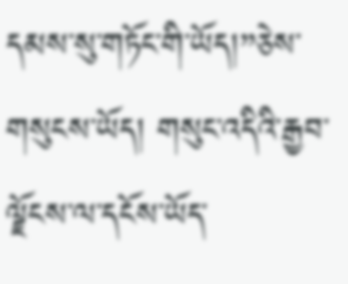དམས་སུ་གཏོང་གི་ཡོད།”ཅེས་གསུངས་ཡོད། གསུང་འདིའི་རྒྱབ་ལྗོངས་ལ་དངོས་ཡོད་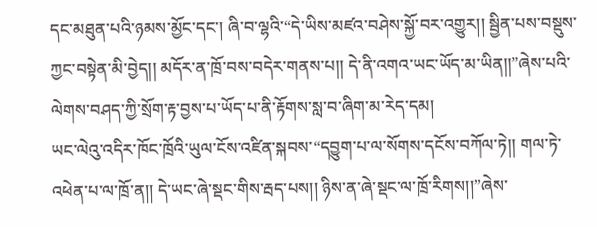དང་མཐུན་པའི་ཉམས་མྱོང་དང་། ཞི་བ་ལྷའི་“དེ་ཡིས་མཛའ་བཤེས་སྐྱོ་བར་འགྱུར།། སྦྱིན་པས་བསྡུས་ཀྱང་བསྟེན་མི་བྱེད།། མདོར་ན་ཁྲོ་བས་བདེར་གནས་པ།། དེ་ནི་འགའ་ཡང་ཡོད་མ་ཡིན།།”ཞེས་པའི་ལེགས་བཤད་ཀྱི་སྲོག་རྟ་བྱས་པ་ཡོད་པ་ནི་རྟོགས་སླ་བ་ཞིག་མ་རེད་དམ།
ཡང་ལེའུ་འདིར་ཁོང་ཁྲོའི་ཡུལ་ངོས་འཛིན་སྐབས་“དབྱུག་པ་ལ་སོགས་དངོས་བཀོལ་ཏེ།། གལ་ཏེ་འཕེན་པ་ལ་ཁྲོ་ན།། དེ་ཡང་ཞེ་སྡང་གིས་རྦད་པས།། ཉིས་ན་ཞེ་སྡང་ལ་ཁྲོ་རིགས།།”ཞེས་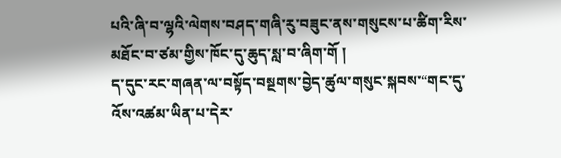པའི་ཞི་བ་ལྷའི་ལེགས་བཤད་གཞི་རུ་བཟུང་ནས་གསུངས་པ་ཚིག་རིས་མཐོང་བ་ཙམ་གྱིས་ཁོང་དུ་ཆུད་སླ་བ་ཞིག་གོ །
ད་དུང་རང་གཞན་ལ་བསྟོད་བསྔགས་བྱེད་ཚུལ་གསུང་སྐབས་“གང་དུ་འོས་འཚམ་ཡིན་པ་དེར་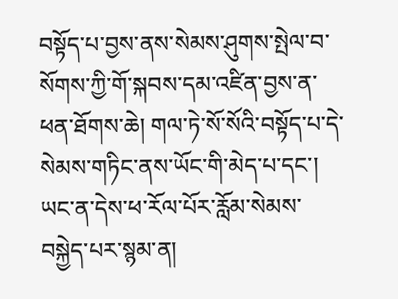བསྟོད་པ་བྱས་ནས་སེམས་ཤུགས་སྤེལ་བ་སོགས་ཀྱི་གོ་སྐབས་དམ་འཛིན་བྱས་ན་ཕན་ཐོགས་ཆེ། གལ་ཏེ་སོ་སོའི་བསྟོད་པ་དེ་སེམས་གཏིང་ནས་ཡོང་གི་མེད་པ་དང་། ཡང་ན་དེས་ཕ་རོལ་པོར་རློམ་སེམས་བསྐྱེད་པར་སྙམ་ན།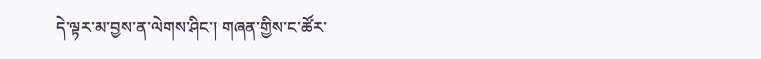དེ་ལྟར་མ་བྱས་ན་ལེགས་ཤིང་། གཞན་གྱིས་ང་ཚོར་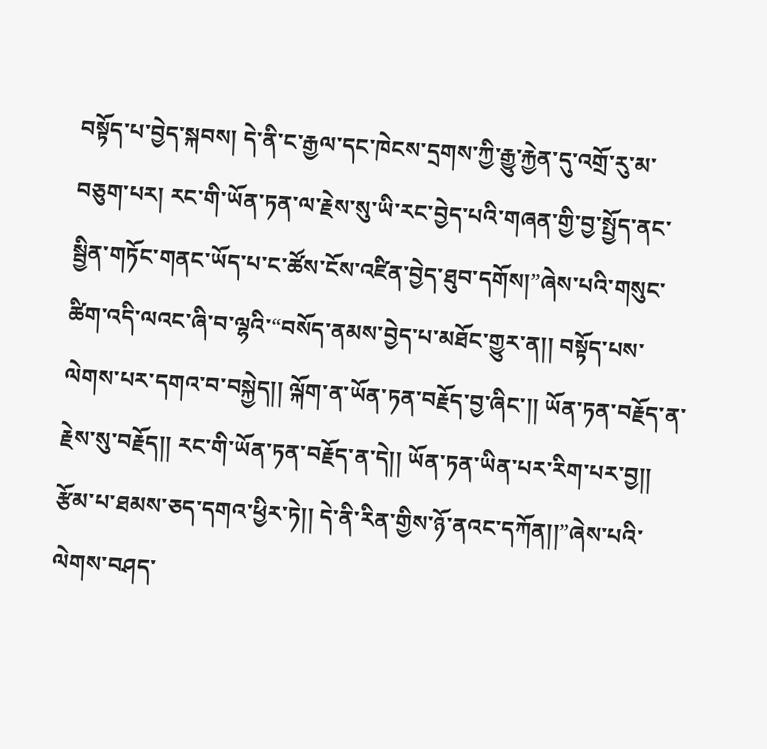བསྟོད་པ་བྱེད་སྐབས། དེ་ནི་ང་རྒྱལ་དང་ཁེངས་དྲགས་ཀྱི་རྒྱུ་རྐྱེན་དུ་འགྲོ་རུ་མ་བཅུག་པར། རང་གི་ཡོན་ཏན་ལ་རྗེས་སུ་ཡི་རང་བྱེད་པའི་གཞན་གྱི་བྱ་སྤྱོད་ནང་སྦྱིན་གཏོང་གནང་ཡོད་པ་ང་ཚོས་ངོས་འཛིན་བྱེད་ཐུབ་དགོས།”ཞེས་པའི་གསུང་ཚིག་འདི་ལའང་ཞི་བ་ལྷའི་“བསོད་ནམས་བྱེད་པ་མཐོང་གྱུར་ན།། བསྟོད་པས་ལེགས་པར་དགའ་བ་བསྐྱེད།། ལྐོག་ན་ཡོན་ཏན་བརྗོད་བྱ་ཞིང་།། ཡོན་ཏན་བརྗོད་ན་རྗེས་སུ་བརྗོད།། རང་གི་ཡོན་ཏན་བརྗོད་ན་དེ།། ཡོན་ཏན་ཡིན་པར་རིག་པར་བྱ།། རྩོམ་པ་ཐམས་ཅད་དགའ་ཕྱིར་ཏེ།། དེ་ནི་རིན་གྱིས་ཉོ་ནའང་དཀོན།།”ཞེས་པའི་ལེགས་བཤད་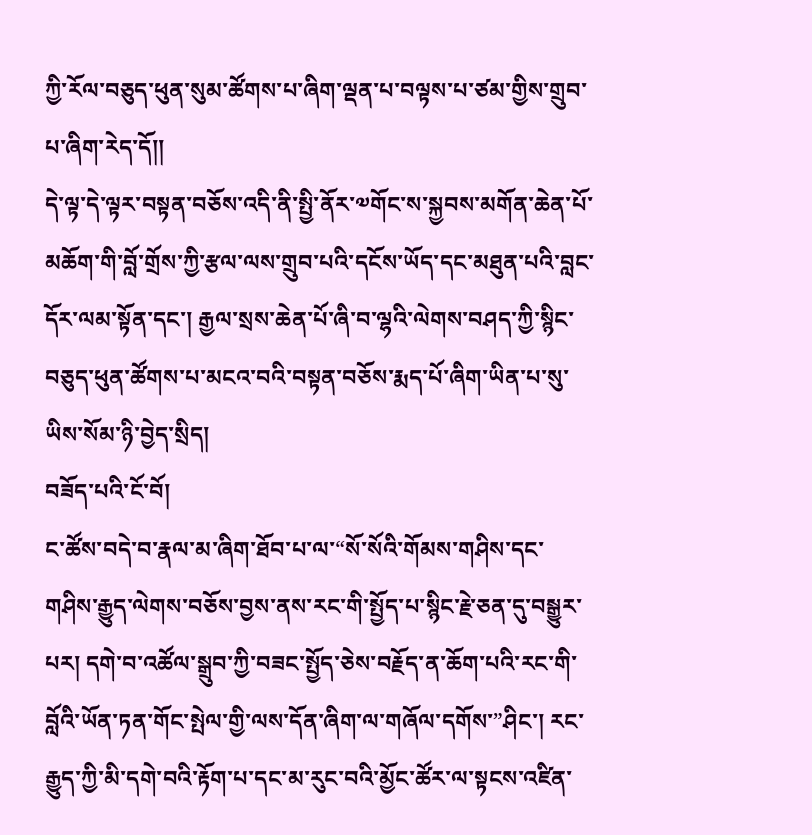ཀྱི་རོལ་བཅུད་ཕུན་སུམ་ཚོགས་པ་ཞིག་ལྡན་པ་བལྟས་པ་ཙམ་གྱིས་གྲུབ་པ་ཞིག་རེད་དོ།།
དེ་ལྟ་དེ་ལྟར་བསྟན་བཅོས་འདི་ནི་སྤྱི་ནོར་༧གོང་ས་སྐྱབས་མགོན་ཆེན་པོ་མཆོག་གི་བློ་གྲོས་ཀྱི་རྩལ་ལས་གྲུབ་པའི་དངོས་ཡོད་དང་མཐུན་པའི་བླང་དོར་ལམ་སྟོན་དང་། རྒྱལ་སྲས་ཆེན་པོ་ཞི་བ་ལྷའི་ལེགས་བཤད་ཀྱི་སྙིང་བཅུད་ཕུན་ཚོགས་པ་མངའ་བའི་བསྟན་བཅོས་རྨད་པོ་ཞིག་ཡིན་པ་སུ་ཡིས་སོམ་ཉི་བྱེད་སྲིད།
བཟོད་པའི་ངོ་བོ།
ང་ཚོས་བདེ་བ་རྣལ་མ་ཞིག་ཐོབ་པ་ལ་“སོ་སོའི་གོམས་གཤིས་དང་གཤིས་རྒྱུད་ལེགས་བཅོས་བྱས་ནས་རང་གི་སྤྱོད་པ་སྙིང་རྗེ་ཅན་དུ་བསྒྱུར་པར། དགེ་བ་འཚོལ་སྒྲུབ་ཀྱི་བཟང་སྤྱོད་ཅེས་བརྗོད་ན་ཆོག་པའི་རང་གི་བློའི་ཡོན་ཏན་གོང་སྤེལ་གྱི་ལས་དོན་ཞིག་ལ་གཞོལ་དགོས་”ཤིང་། རང་རྒྱུད་ཀྱི་མི་དགེ་བའི་རྟོག་པ་དང་མ་རུང་བའི་མྱོང་ཚོར་ལ་སྟངས་འཛིན་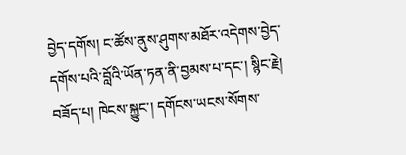བྱེད་དགོས། ང་ཚོས་ནུས་ཤུགས་མཐོར་འདེགས་བྱེད་དགོས་པའི་བློའི་ཡོན་ཏན་ནི་བྱམས་པ་དང་། སྙིང་རྗེ། བཟོད་པ། ཁེངས་སྐྱུང་། དགོངས་ཡངས་སོགས་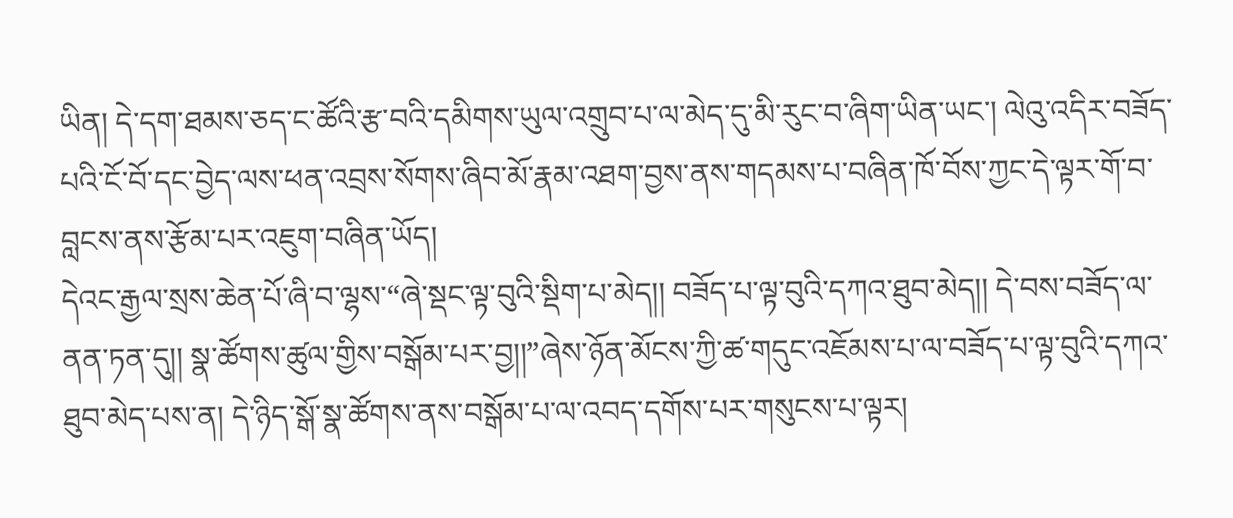ཡིན། དེ་དག་ཐམས་ཅད་ང་ཚོའི་རྩ་བའི་དམིགས་ཡུལ་འགྲུབ་པ་ལ་མེད་དུ་མི་རུང་བ་ཞིག་ཡིན་ཡང་། ལེའུ་འདིར་བཟོད་པའི་ངོ་བོ་དང་བྱེད་ལས་ཕན་འབྲས་སོགས་ཞིབ་མོ་རྣམ་འཐག་བྱས་ནས་གདམས་པ་བཞིན་ཁོ་བོས་ཀྱང་དེ་ལྟར་གོ་བ་བླངས་ནས་རྩོམ་པར་འཇུག་བཞིན་ཡོད།
དེའང་རྒྱལ་སྲས་ཆེན་པོ་ཞི་བ་ལྷས་“ཞེ་སྡང་ལྟ་བུའི་སྡིག་པ་མེད།། བཟོད་པ་ལྟ་བུའི་དཀའ་ཐུབ་མེད།། དེ་བས་བཟོད་ལ་ནན་ཏན་དུ།། སྣ་ཚོགས་ཚུལ་གྱིས་བསྒོམ་པར་བྱ།།”ཞེས་ཉོན་མོངས་ཀྱི་ཚ་གདུང་འཇོམས་པ་ལ་བཟོད་པ་ལྟ་བུའི་དཀའ་ཐུབ་མེད་པས་ན། དེ་ཉིད་སྒོ་སྣ་ཚོགས་ནས་བསྒོམ་པ་ལ་འབད་དགོས་པར་གསུངས་པ་ལྟར།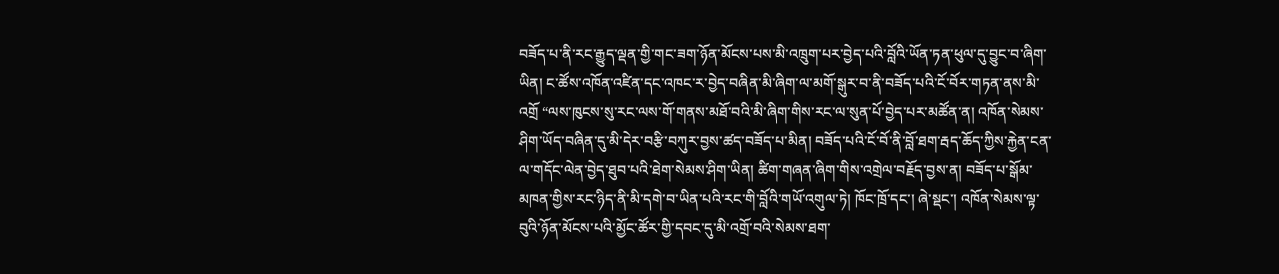བཟོད་པ་ནི་རང་རྒྱུད་ལྡན་གྱི་གང་ཟག་ཉོན་མོངས་པས་མི་འཁྲུག་པར་བྱེད་པའི་བློའི་ཡོན་ཏན་ཕུལ་དུ་བྱུང་བ་ཞིག་ཡིན། ང་ཚོས་འཁོན་འཛིན་དང་འཁང་ར་བྱེད་བཞིན་མི་ཞིག་ལ་མགོ་སྒུར་བ་ནི་བཟོད་པའི་ངོ་བོར་གཏན་ནས་མི་འགྲོ “ལས་ཁུངས་སུ་རང་ལས་གོ་གནས་མཐོ་བའི་མི་ཞིག་གིས་རང་ལ་སུན་པོ་བྱེད་པར་མཚོན་ན། འཁོན་སེམས་ཤིག་ཡོད་བཞིན་དུ་མི་དེར་བརྩི་བཀུར་བྱས་ཚད་བཟོད་པ་མིན། བཟོད་པའི་ངོ་བོ་ནི་བློ་ཐག་རྦད་ཆོད་ཀྱིས་རྐྱེན་ངན་ལ་གདོང་ལེན་བྱེད་ཐུབ་པའི་ཐེག་སེམས་ཤིག་ཡིན། ཚིག་གཞན་ཞིག་གིས་འགྲེལ་བརྗོད་བྱས་ན། བཟོད་པ་སྒོམ་མཁན་གྱིས་རང་ཉིད་ནི་མི་དགེ་བ་ཡིན་པའི་རང་གི་བློའི་གཡོ་འགུལ་ཏེ། ཁོང་ཁྲོ་དང་། ཞེ་སྡང་། འཁོན་སེམས་ལྟ་བུའི་ཉོན་མོངས་པའི་མྱོང་ཚོར་གྱི་དབང་དུ་མི་འགྲོ་བའི་སེམས་ཐག་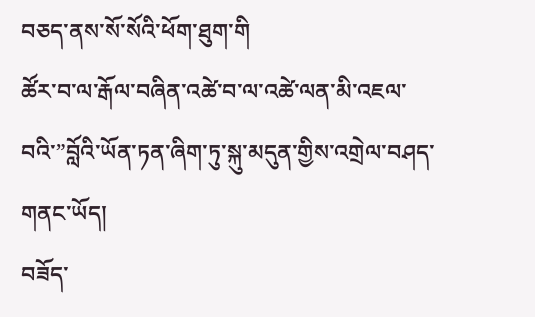བཅད་ནས་སོ་སོའི་ཕོག་ཐུག་གི
ཚོར་བ་ལ་རྒོལ་བཞིན་འཚེ་བ་ལ་འཚེ་ལན་མི་འཇལ་བའི་”བློའི་ཡོན་ཏན་ཞིག་ཏུ་སྐུ་མདུན་གྱིས་འགྲེལ་བཤད་གནང་ཡོད།
བཟོད་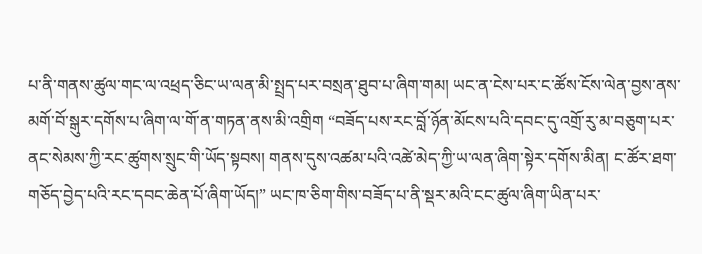པ་ནི་གནས་ཚུལ་གང་ལ་འཕྲད་ཅིང་ཡ་ལན་མི་སྤྲད་པར་བསྲན་ཐུབ་པ་ཞིག་གམ། ཡང་ན་ངེས་པར་ང་ཚོས་ངོས་ལེན་བྱས་ནས་མགོ་བོ་སྒུར་དགོས་པ་ཞིག་ལ་གོ་ན་གཏན་ནས་མི་འགྲིག “བཟོད་པས་རང་བློ་ཉོན་མོངས་པའི་དབང་དུ་འགྲོ་རུ་མ་བཅུག་པར་ནང་སེམས་ཀྱི་རང་ཚུགས་སྲུང་གི་ཡོད་སྟབས། གནས་དུས་འཚམ་པའི་འཚེ་མེད་ཀྱི་ཡ་ལན་ཞིག་སྟེར་དགོས་མིན། ང་ཚོར་ཐག་གཅོད་བྱེད་པའི་རང་དབང་ཆེན་པོ་ཞིག་ཡོད།” ཡང་ཁ་ཅིག་གིས་བཟོད་པ་ནི་སྡར་མའི་ངང་ཚུལ་ཞིག་ཡིན་པར་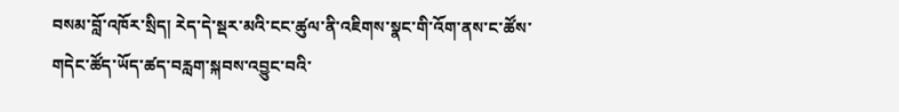བསམ་བློ་འཁོར་སྲིད། རེད་དེ་སྡར་མའི་ངང་ཚུལ་ནི་འཇིགས་སྣང་གི་འོག་ནས་ང་ཚོས་གདེང་ཚོད་ཡོད་ཚད་བརླག་སྐབས་འབྱུང་བའི་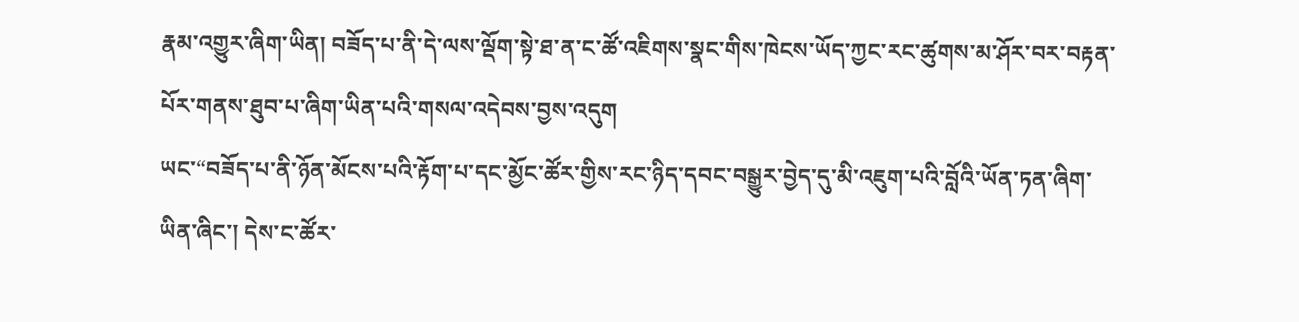རྣམ་འགྱུར་ཞིག་ཡིན། བཟོད་པ་ནི་དེ་ལས་ལྡོག་སྟེ་ཐ་ན་ང་ཚོ་འཇིགས་སྣང་གིས་ཁེངས་ཡོད་ཀྱང་རང་ཚུགས་མ་ཤོར་བར་བརྟན་པོར་གནས་ཐུབ་པ་ཞིག་ཡིན་པའི་གསལ་འདེབས་བྱས་འདུག
ཡང་“བཟོད་པ་ནི་ཉོན་མོངས་པའི་རྟོག་པ་དང་མྱོང་ཚོར་གྱིས་རང་ཉིད་དབང་བསྒྱུར་བྱེད་དུ་མི་འཇུག་པའི་བློའི་ཡོན་ཏན་ཞིག་ཡིན་ཞིང་། དེས་ང་ཚོར་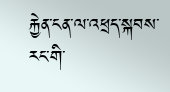རྐྱེན་ངན་ལ་འཕྲད་སྐབས་རང་གི་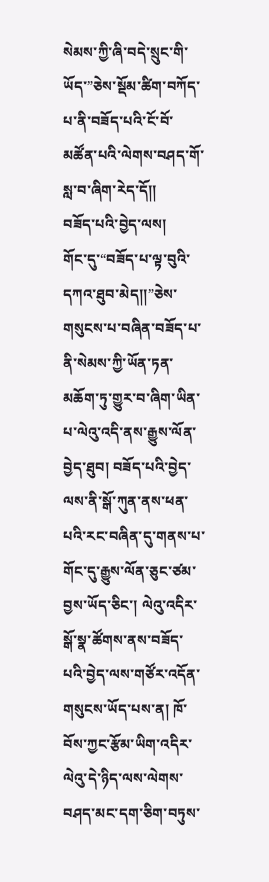སེམས་ཀྱི་ཞི་བདེ་སྲུང་གི་ཡོད་”ཅེས་སྡོམ་ཚིག་བཀོད་པ་ནི་བཟོད་པའི་ངོ་བོ་མཚོན་པའི་ལེགས་བཤད་གོ་སླ་བ་ཞིག་རེད་དོ།།
བཟོད་པའི་བྱེད་ལས།
གོང་དུ་“བཟོད་པ་ལྟ་བུའི་དཀའ་ཐུབ་མེད།།”ཅེས་གསུངས་པ་བཞིན་བཟོད་པ་ནི་སེམས་ཀྱི་ཡོན་ཏན་མཆོག་ཏུ་གྱུར་བ་ཞིག་ཡིན་པ་ལེའུ་འདི་ནས་རྒྱུས་ལོན་བྱེད་ཐུབ། བཟོད་པའི་བྱེད་ལས་ནི་སྒོ་ཀུན་ནས་ཕན་པའི་རང་བཞིན་དུ་གནས་པ་གོང་དུ་རྒྱུས་ལོན་ཅུང་ཙམ་བྱས་ཡོད་ཅིང་། ལེའུ་འདིར་སྒོ་སྣ་ཚོགས་ནས་བཟོད་པའི་བྱེད་ལས་གཙོར་འདོན་གསུངས་ཡོད་པས་ན། ཁོ་བོས་ཀྱང་རྩོམ་ཡིག་འདིར་ལེའུ་དེ་ཉིད་ལས་ལེགས་བཤད་མང་དག་ཅིག་བཏུས་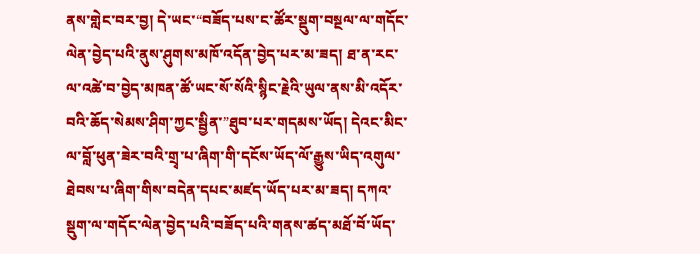ནས་གླེང་བར་བྱ། དེ་ཡང་“བཟོད་པས་ང་ཚོར་སྡུག་བསྔལ་ལ་གདོང་ལེན་བྱེད་པའི་ནུས་ཤུགས་མཁོ་འདོན་བྱེད་པར་མ་ཟད། ཐ་ན་རང་ལ་འཚེ་བ་བྱེད་མཁན་ཚོ་ཡང་སོ་སོའི་སྙིང་རྗེའི་ཡུལ་ནས་མི་འདོར་བའི་ཆོད་སེམས་ཤིག་ཀྱང་སྦྱིན་”ཐུབ་པར་གདམས་ཡོད། དེའང་མིང་ལ་བློ་ཕུན་ཟེར་བའི་གྲྭ་པ་ཞིག་གི་དངོས་ཡོད་ལོ་རྒྱུས་ཡིད་འགུལ་ཐེབས་པ་ཞིག་གིས་བདེན་དཔང་མཛད་ཡོད་པར་མ་ཟད། དཀའ་སྡུག་ལ་གདོང་ལེན་བྱེད་པའི་བཟོད་པའི་གནས་ཚད་མཐོ་བོ་ཡོད་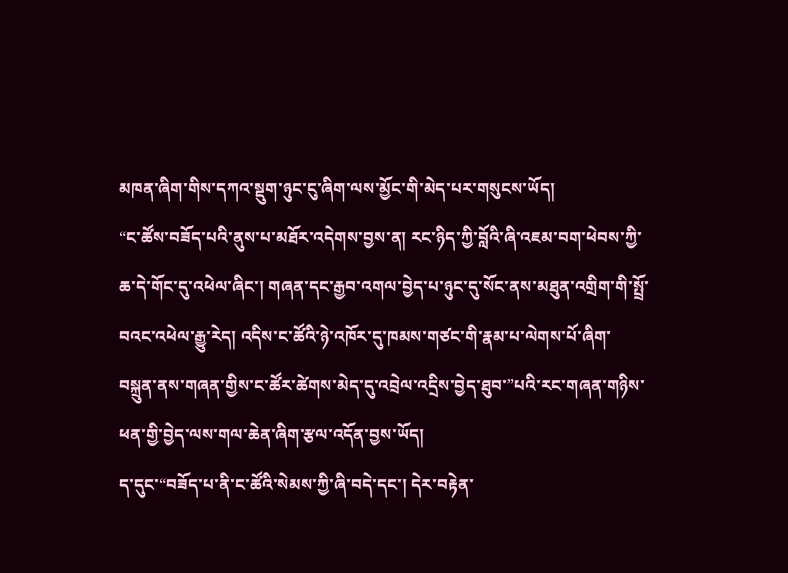མཁན་ཞིག་གིས་དཀའ་སྡུག་ཉུང་ངུ་ཞིག་ལས་མྱོང་གི་མེད་པར་གསུངས་ཡོད།
“ང་ཚོས་བཟོད་པའི་ནུས་པ་མཐོར་འདེགས་བྱས་ན། རང་ཉིད་ཀྱི་བློའི་ཞི་འཇམ་བག་ཕེབས་ཀྱི་ཆ་དེ་གོང་དུ་འཕེལ་ཞིང་། གཞན་དང་རྒྱབ་འགལ་བྱེད་པ་ཉུང་དུ་སོང་ནས་མཐུན་འགྲིག་གི་སྤྲོ་བའང་འཕེལ་རྒྱུ་རེད། འདིས་ང་ཚོའི་ཉེ་འཁོར་དུ་ཁམས་གཙང་གི་རྣམ་པ་ལེགས་པོ་ཞིག་བསྐྲུན་ནས་གཞན་གྱིས་ང་ཚོར་ཚེགས་མེད་དུ་འབྲེལ་འདྲིས་བྱེད་ཐུབ་”པའི་རང་གཞན་གཉིས་ཕན་གྱི་བྱེད་ལས་གལ་ཆེན་ཞིག་རྩལ་འདོན་བྱས་ཡོད།
ད་དུང་“བཟོད་པ་ནི་ང་ཚོའི་སེམས་ཀྱི་ཞི་བདེ་དང་། དེར་བརྟེན་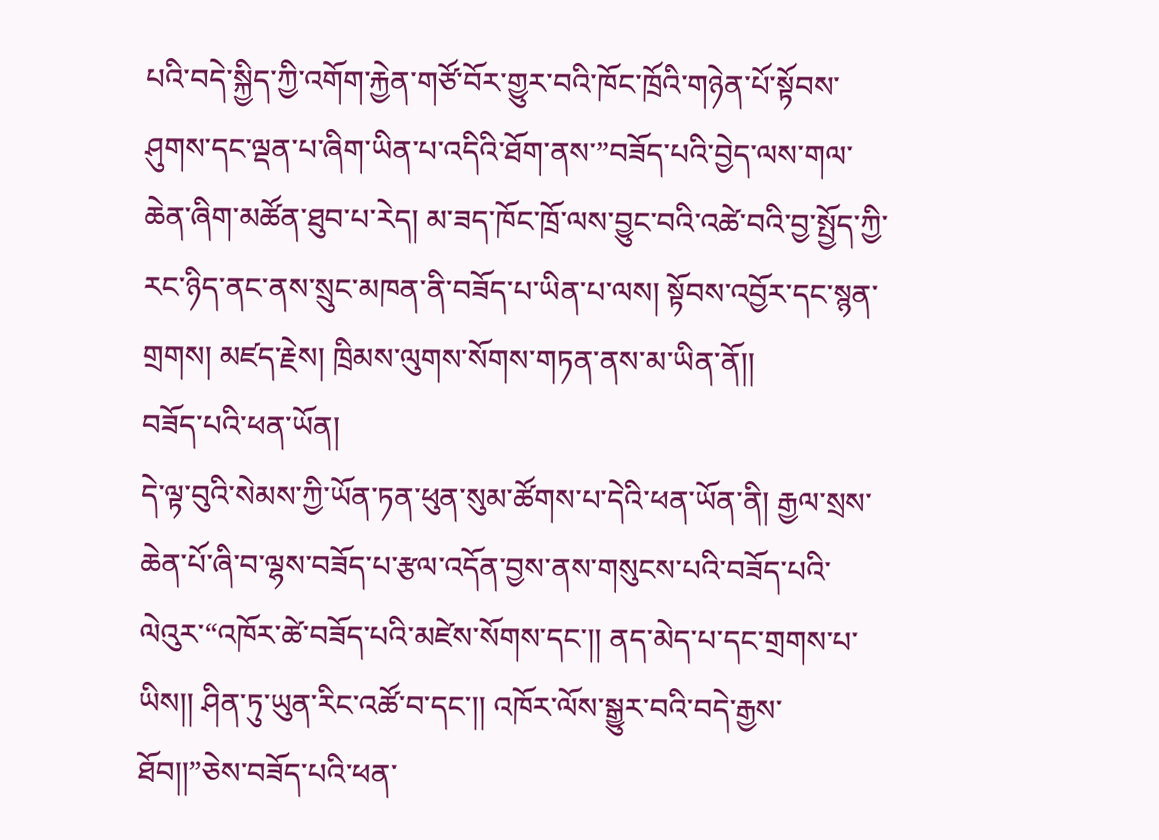པའི་བདེ་སྐྱིད་ཀྱི་འགོག་རྐྱེན་གཙོ་བོར་གྱུར་བའི་ཁོང་ཁྲོའི་གཉེན་པོ་སྟོབས་ཤུགས་དང་ལྡན་པ་ཞིག་ཡིན་པ་འདིའི་ཐོག་ནས་”བཟོད་པའི་བྱེད་ལས་གལ་ཆེན་ཞིག་མཚོན་ཐུབ་པ་རེད། མ་ཟད་ཁོང་ཁྲོ་ལས་བྱུང་བའི་འཚེ་བའི་བྱ་སྤྱོད་ཀྱི་རང་ཉིད་ནང་ནས་སྲུང་མཁན་ནི་བཟོད་པ་ཡིན་པ་ལས། སྟོབས་འབྱོར་དང་སྙན་གྲགས། མཛད་རྗེས། ཁྲིམས་ལུགས་སོགས་གཏན་ནས་མ་ཡིན་ནོ།།
བཟོད་པའི་ཕན་ཡོན།
དེ་ལྟ་བུའི་སེམས་ཀྱི་ཡོན་ཏན་ཕུན་སུམ་ཚོགས་པ་དེའི་ཕན་ཡོན་ནི། རྒྱལ་སྲས་ཆེན་པོ་ཞི་བ་ལྷས་བཟོད་པ་རྩལ་འདོན་བྱས་ནས་གསུངས་པའི་བཟོད་པའི་ལེའུར་“འཁོར་ཚེ་བཟོད་པའི་མཛེས་སོགས་དང་།། ནད་མེད་པ་དང་གྲགས་པ་ཡིས།། ཤིན་ཏུ་ཡུན་རིང་འཚོ་བ་དང་།། འཁོར་ལོས་སྒྱུར་བའི་བདེ་རྒྱས་ཐོབ།།”ཅེས་བཟོད་པའི་ཕན་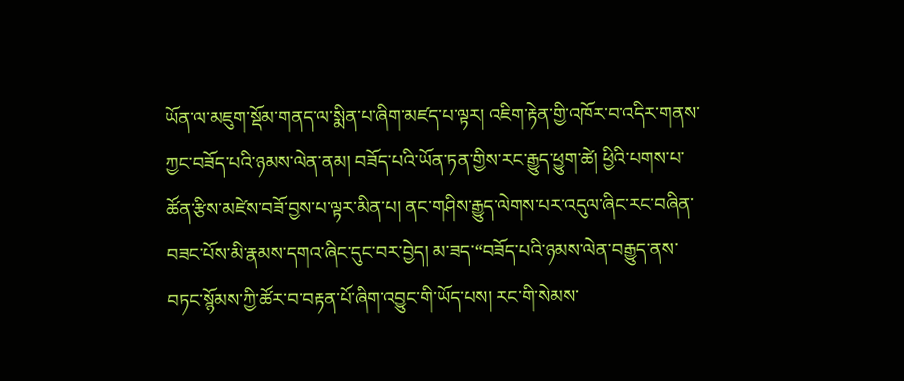ཡོན་ལ་མཇུག་སྡོམ་གནད་ལ་སྨིན་པ་ཞིག་མཛད་པ་ལྟར། འཇིག་རྟེན་གྱི་འཁོར་བ་འདིར་གནས་ཀྱང་བཟོད་པའི་ཉམས་ལེན་ནམ། བཟོད་པའི་ཡོན་ཏན་གྱིས་རང་རྒྱུད་ཕྱུག་ཚེ། ཕྱིའི་པགས་པ་ཚོན་རྩིས་མཛེས་བཟོ་བྱས་པ་ལྟར་མིན་པ། ནང་གཤིས་རྒྱུད་ལེགས་པར་འདུལ་ཞིང་རང་བཞིན་བཟང་པོས་མི་རྣམས་དགའ་ཞིང་དུང་བར་བྱེད། མ་ཟད་“བཟོད་པའི་ཉམས་ལེན་བརྒྱུད་ནས་བཏང་སྙོམས་ཀྱི་ཚོར་བ་བརྟན་པོ་ཞིག་འབྱུང་གི་ཡོད་པས། རང་གི་སེམས་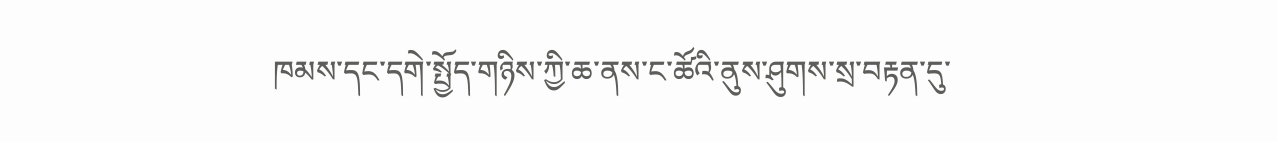ཁམས་དང་དགེ་སྤྱོད་གཉིས་ཀྱི་ཆ་ནས་ང་ཚོའི་ནུས་ཤུགས་སྲ་བརྟན་དུ་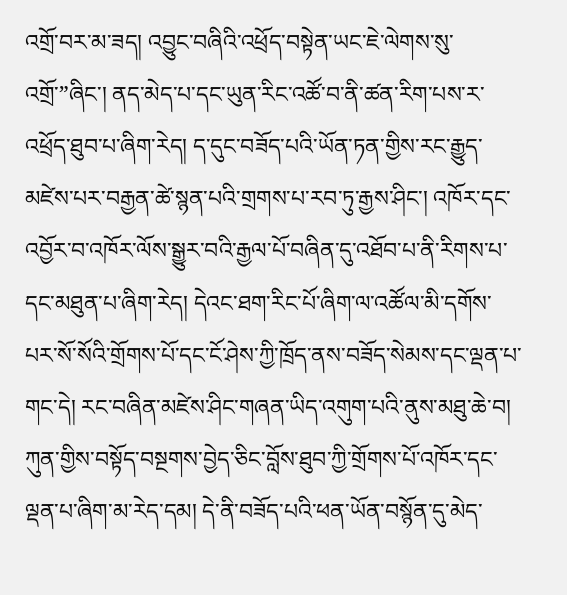འགྲོ་བར་མ་ཟད། འབྱུང་བཞིའི་འཕྲོད་བསྟེན་ཡང་ཇེ་ལེགས་སུ་འགྲོ་”ཞིང་། ནད་མེད་པ་དང་ཡུན་རིང་འཚོ་བ་ནི་ཚན་རིག་པས་ར་འཕྲོད་ཐུབ་པ་ཞིག་རེད། ད་དུང་བཟོད་པའི་ཡོན་ཏན་གྱིས་རང་རྒྱུད་མཛེས་པར་བརྒྱན་ཚེ་སྙན་པའི་གྲགས་པ་རབ་ཏུ་རྒྱས་ཤིང་། འཁོར་དང་འབྱོར་བ་འཁོར་ལོས་སྒྱུར་བའི་རྒྱལ་པོ་བཞིན་དུ་འཐོབ་པ་ནི་རིགས་པ་དང་མཐུན་པ་ཞིག་རེད། དེའང་ཐག་རིང་པོ་ཞིག་ལ་འཚོལ་མི་དགོས་པར་སོ་སོའི་གྲོགས་པོ་དང་ངོ་ཤེས་ཀྱི་ཁྲོད་ནས་བཟོད་སེམས་དང་ལྡན་པ་གང་དེ། རང་བཞིན་མཛེས་ཤིང་གཞན་ཡིད་འགུག་པའི་ནུས་མཐུ་ཆེ་བ། ཀུན་གྱིས་བསྟོད་བསྔགས་བྱེད་ཅིང་བློས་ཐུབ་ཀྱི་གྲོགས་པོ་འཁོར་དང་ལྡན་པ་ཞིག་མ་རེད་དམ། དེ་ནི་བཟོད་པའི་ཕན་ཡོན་བསྙོན་དུ་མེད་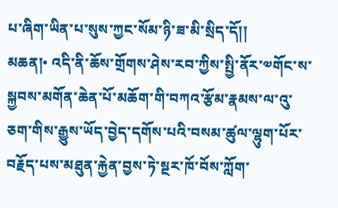པ་ཞིག་ཡིན་པ་སུས་ཀྱང་སོམ་ཉི་ཟ་མི་སྲིད་དོ།།
མཆན།• འདི་ནི་ཆོས་གྲོགས་ཤེས་རབ་ཀྱིས་སྤྱི་ནོར་༧གོང་ས་སྐྱབས་མགོན་ཆེན་པོ་མཆོག་གི་བཀའ་རྩོམ་རྣམས་ལ་འུ་ཅག་གིས་རྒྱུས་ཡོད་བྱེད་དགོས་པའི་བསམ་ཚུལ་ལྷུག་པོར་བརྗོད་པས་མཐུན་རྐྱེན་བྱས་ཏེ་སྔར་ཁོ་བོས་ཀློག་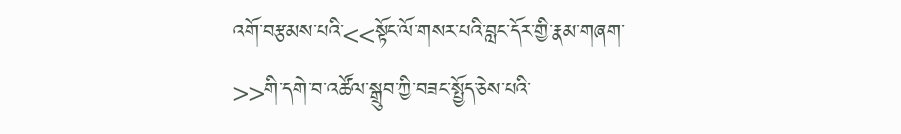འགོ་བརྩམས་པའི་<<སྟོང་ལོ་གསར་པའི་བླང་དོར་གྱི་རྣམ་གཞག་>>གི་དགེ་བ་འཚོལ་སྒྲུབ་ཀྱི་བཟང་སྤྱོད་ཅེས་པའི་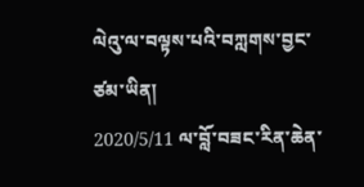ལེའུ་ལ་བལྟས་པའི་བཀླགས་བྱང་ཙམ་ཡིན།
2020/5/11 ལ་བློ་བཟང་རིན་ཆེན་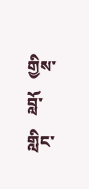གྱིས་བློ་གླིང་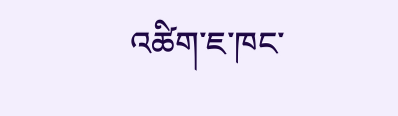འཚིག་ཇ་ཁང་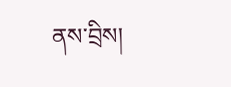ནས་བྲིས།